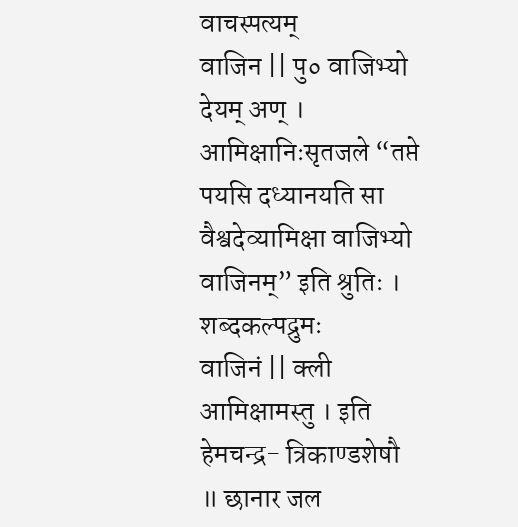वाचस्पत्यम्
वाजिन || पु० वाजिभ्यो देयम् अण् । आमिक्षानिःसृतजले “तप्ते पयसि दध्यानयति सा वैश्वदेव्यामिक्षा वाजिभ्यो वाजिनम्” इति श्रुतिः ।
शब्दकल्पद्रुमः
वाजिनं || क्ली आमिक्षामस्तु । इति हेमचन्द्र- त्रिकाण्डशेषौ ॥ छानार जल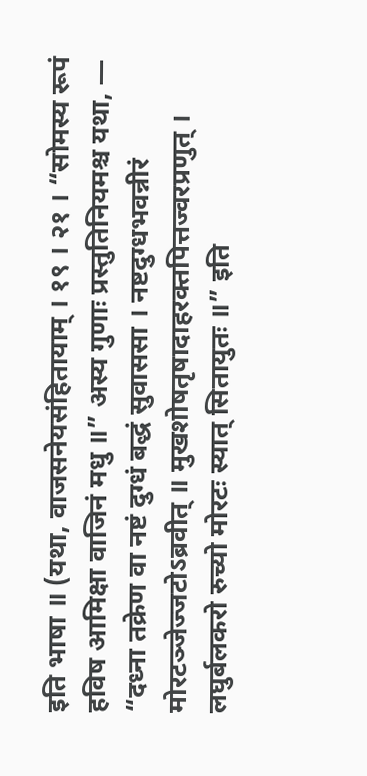इति भाषा ॥ (यथा, वाजसनेयसंहितायाम् । १९ । २१ । “सोमस्य रूपं हविष आमिक्षा वाजिनं मधु ॥” अस्य गुणाः प्रस्तुतिनियमश्च यथा, —
“दध्ना तक्रेण वा नष्टं दुग्धं बद्धं सुवाससा । नष्टदुग्धभवन्नीरं मोरटञ्जेज्जटोऽब्रवीत् ॥ मुखशोषतृषादाहरक्तपित्तज्वरप्रणुत् । लघुर्बलकरो रुच्यो मोरटः स्यात् सितायुतः ॥” इति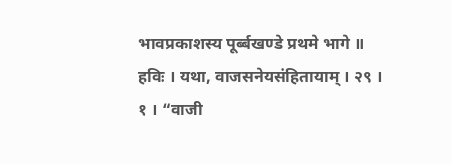भावप्रकाशस्य पूर्ब्बखण्डे प्रथमे भागे ॥ हविः । यथा, वाजसनेयसंहितायाम् । २९ । १ । “वाजी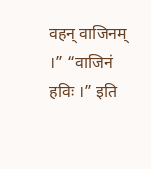वहन् वाजिनम् ।” “वाजिनं हविः ।” इति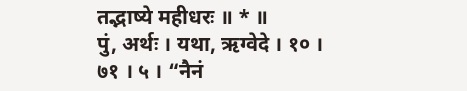तद्भाष्ये महीधरः ॥ * ॥
पुं, अर्थः । यथा, ऋग्वेदे । १० । ७१ । ५ । “नैनं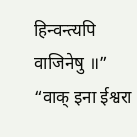हिन्वन्त्यपि वाजिनेषु ॥” “वाक् इना ईश्वरा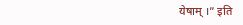येषाम् ।” इति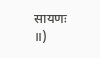सायणः ॥)